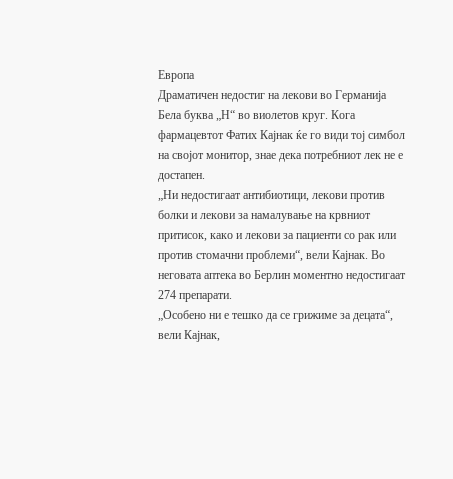Европа
Драматичен недостиг на лекови во Германија
Бела буква „Н“ во виолетов круг. Кога фармацевтот Фатих Кајнак ќе го види тој симбол на својот монитор, знае дека потребниот лек не е достапен.
„Ни недостигаат антибиотици, лекови против болки и лекови за намалување на крвниот притисок, како и лекови за пациенти со рак или против стомачни проблеми“, вели Кајнак. Во неговата аптека во Берлин моментно недостигаат 274 препарати.
„Особено ни е тешко да се грижиме за децата“, вели Кајнак,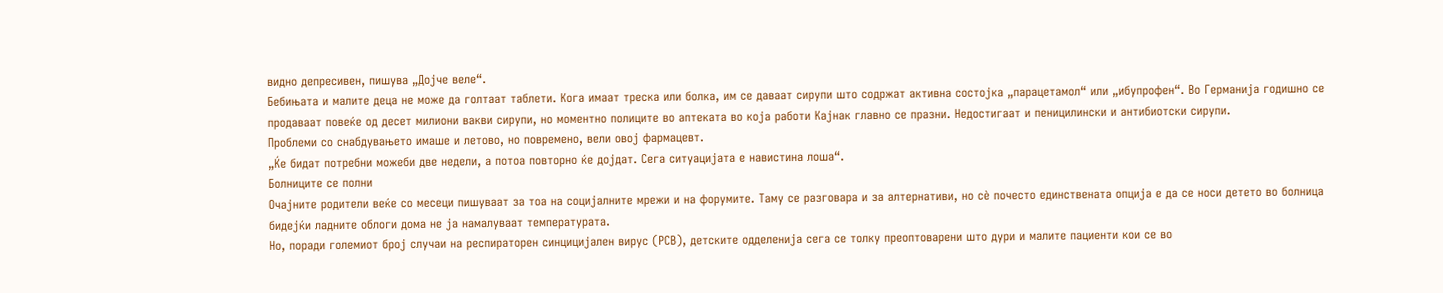видно депресивен, пишува „Дојче веле“.
Бебињата и малите деца не може да голтаат таблети. Кога имаат треска или болка, им се даваат сирупи што содржат активна состојка „парацетамол“ или „ибупрофен“. Во Германија годишно се продаваат повеќе од десет милиони вакви сирупи, но моментно полиците во аптеката во која работи Кајнак главно се празни. Недостигаат и пеницилински и антибиотски сирупи.
Проблеми со снабдувањето имаше и летово, но повремено, вели овој фармацевт.
„Ќе бидат потребни можеби две недели, а потоа повторно ќе дојдат. Сега ситуацијата е навистина лоша“.
Болниците се полни
Очајните родители веќе со месеци пишуваат за тоа на социјалните мрежи и на форумите. Таму се разговара и за алтернативи, но сè почесто единствената опција е да се носи детето во болница бидејќи ладните облоги дома не ја намалуваат температурата.
Но, поради големиот број случаи на респираторен синцицијален вирус (РСВ), детските одделенија сега се толку преоптоварени што дури и малите пациенти кои се во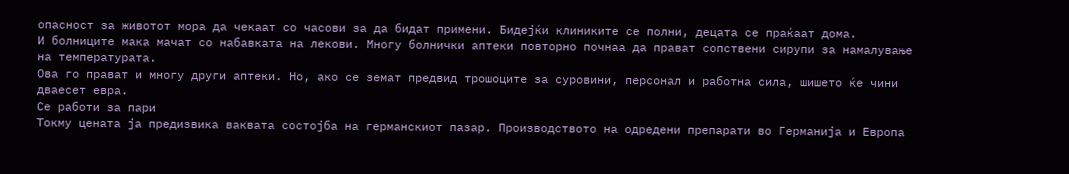опасност за животот мора да чекаат со часови за да бидат примени. Бидејќи клиниките се полни, децата се праќаат дома.
И болниците мака мачат со набавката на лекови. Многу болнички аптеки повторно почнаа да прават сопствени сирупи за намалување на температурата.
Ова го прават и многу други аптеки. Но, ако се земат предвид трошоците за суровини, персонал и работна сила, шишето ќе чини дваесет евра.
Се работи за пари
Токму цената ја предизвика ваквата состојба на германскиот пазар. Производството на одредени препарати во Германија и Европа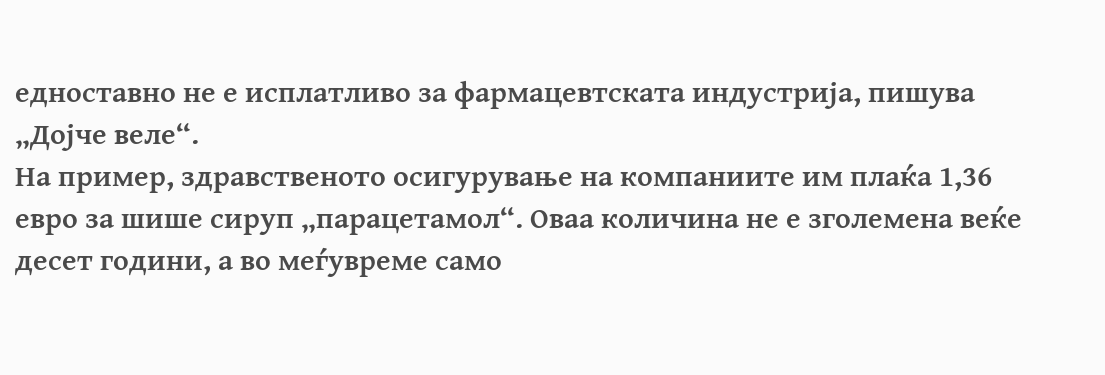едноставно не е исплатливо за фармацевтската индустрија, пишува „Дојче веле“.
На пример, здравственото осигурување на компаниите им плаќа 1,36 евро за шише сируп „парацетамол“. Оваа количина не е зголемена веќе десет години, а во меѓувреме само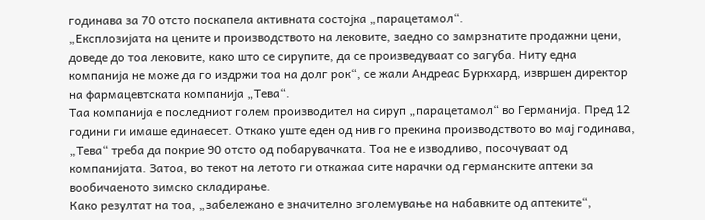годинава за 70 отсто поскапела активната состојка „парацетамол“.
„Експлозијата на цените и производството на лековите, заедно со замрзнатите продажни цени, доведе до тоа лековите, како што се сирупите, да се произведуваат со загуба. Ниту една компанија не може да го издржи тоа на долг рок“, се жали Андреас Буркхард, извршен директор на фармацевтската компанија „Тева“.
Таа компанија е последниот голем производител на сируп „парацетамол“ во Германија. Пред 12 години ги имаше единаесет. Откако уште еден од нив го прекина производството во мај годинава, „Тева“ треба да покрие 90 отсто од побарувачката. Тоа не е изводливо, посочуваат од компанијата. Затоа, во текот на летото ги откажаа сите нарачки од германските аптеки за вообичаеното зимско складирање.
Како резултат на тоа, „забележано е значително зголемување на набавките од аптеките“,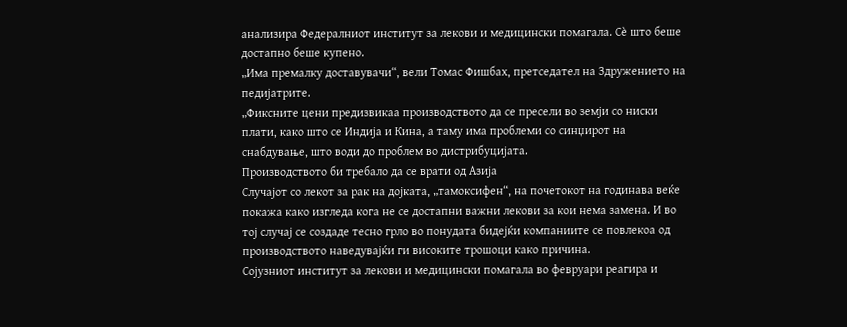анализира Федералниот институт за лекови и медицински помагала. Сè што беше достапно беше купено.
„Има премалку доставувачи“, вели Томас Фишбах, претседател на Здружението на педијатрите.
„Фиксните цени предизвикаа производството да се пресели во земји со ниски плати, како што се Индија и Кина, а таму има проблеми со синџирот на снабдување, што води до проблем во дистрибуцијата.
Производството би требало да се врати од Азија
Случајот со лекот за рак на дојката, „тамоксифен“, на почетокот на годинава веќе покажа како изгледа кога не се достапни важни лекови за кои нема замена. И во тој случај се создаде тесно грло во понудата бидејќи компаниите се повлекоа од производството наведувајќи ги високите трошоци како причина.
Сојузниот институт за лекови и медицински помагала во февруари реагира и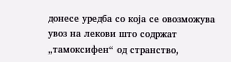донесе уредба со која се овозможува увоз на лекови што содржат „тамоксифен“ од странство,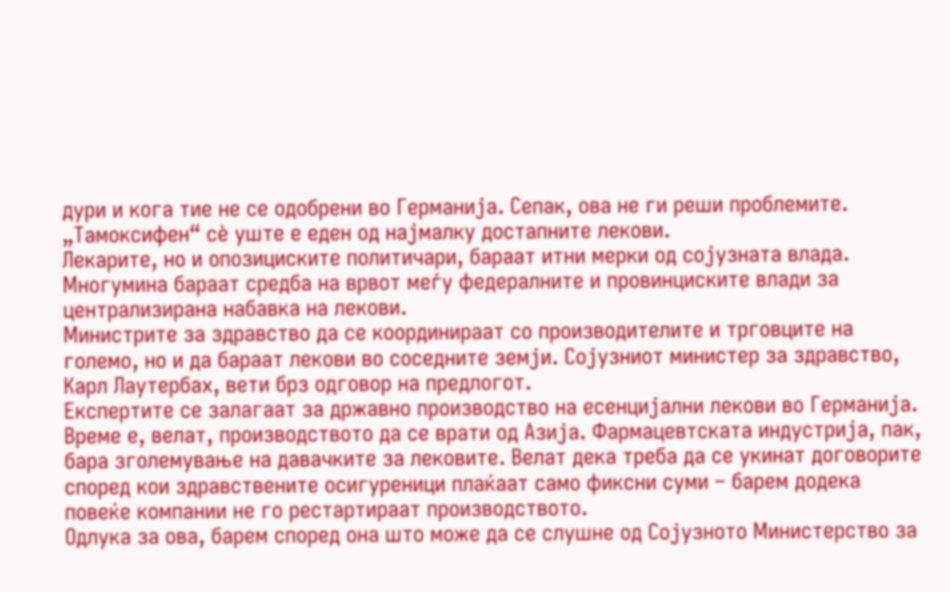дури и кога тие не се одобрени во Германија. Сепак, ова не ги реши проблемите. „Тамоксифен“ сè уште е еден од најмалку достапните лекови.
Лекарите, но и опозициските политичари, бараат итни мерки од сојузната влада. Многумина бараат средба на врвот меѓу федералните и провинциските влади за централизирана набавка на лекови.
Министрите за здравство да се координираат со производителите и трговците на големо, но и да бараат лекови во соседните земји. Сојузниот министер за здравство, Карл Лаутербах, вети брз одговор на предлогот.
Експертите се залагаат за државно производство на есенцијални лекови во Германија. Време е, велат, производството да се врати од Азија. Фармацевтската индустрија, пак, бара зголемување на давачките за лековите. Велат дека треба да се укинат договорите според кои здравствените осигуреници плаќаат само фиксни суми – барем додека повеќе компании не го рестартираат производството.
Одлука за ова, барем според она што може да се слушне од Сојузното Министерство за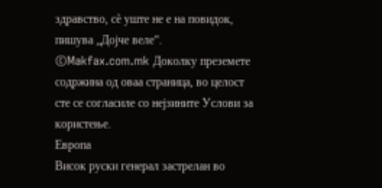здравство, сè уште не е на повидок, пишува „Дојче веле“.
©Makfax.com.mk Доколку преземете содржина од оваа страница, во целост сте се согласиле со нејзините Услови за користење.
Европа
Висок руски генерал застрелан во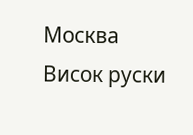Москва
Висок руски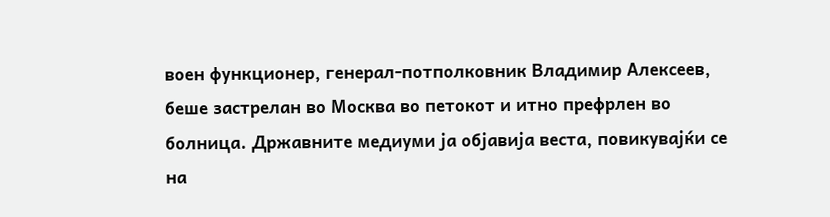воен функционер, генерал-потполковник Владимир Алексеев, беше застрелан во Москва во петокот и итно префрлен во болница. Државните медиуми ја објавија веста, повикувајќи се на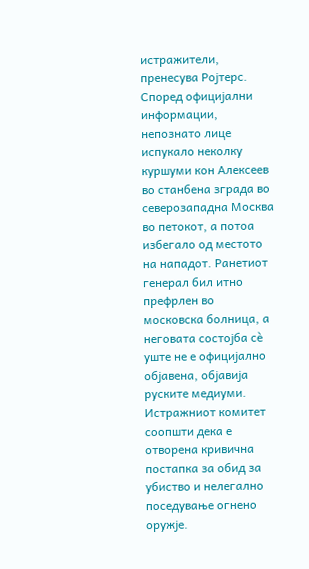истражители, пренесува Ројтерс.
Според официјални информации, непознато лице испукало неколку куршуми кон Алексеев во станбена зграда во северозападна Москва во петокот, а потоа избегало од местото на нападот. Ранетиот генерал бил итно префрлен во московска болница, а неговата состојба сè уште не е официјално објавена, објавија руските медиуми. Истражниот комитет соопшти дека е отворена кривична постапка за обид за убиство и нелегално поседување огнено оружје.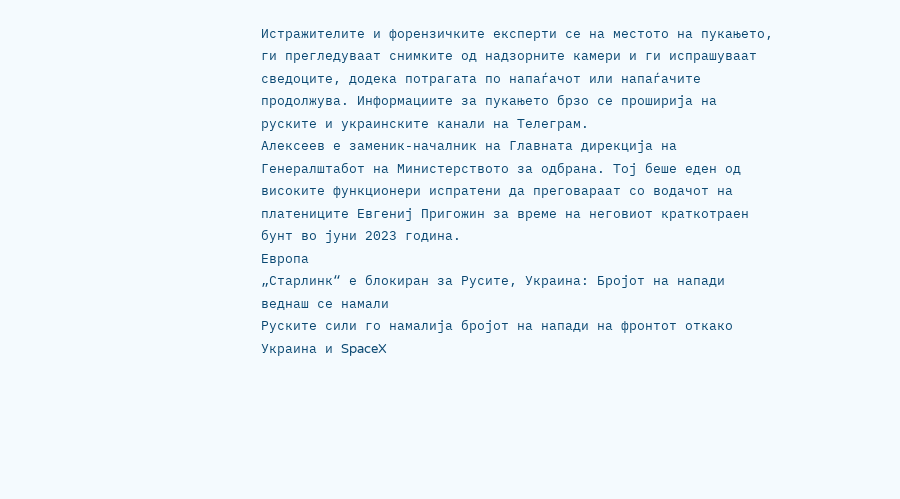Истражителите и форензичките експерти се на местото на пукањето, ги прегледуваат снимките од надзорните камери и ги испрашуваат сведоците, додека потрагата по напаѓачот или напаѓачите продолжува. Информациите за пукањето брзо се проширија на руските и украинските канали на Телеграм.
Алексеев е заменик-началник на Главната дирекција на Генералштабот на Министерството за одбрана. Тој беше еден од високите функционери испратени да преговараат со водачот на платениците Евгениј Пригожин за време на неговиот краткотраен бунт во јуни 2023 година.
Европа
„Старлинк“ е блокиран за Русите, Украина: Бројот на напади веднаш се намали
Руските сили го намалија бројот на напади на фронтот откако Украина и SpaceX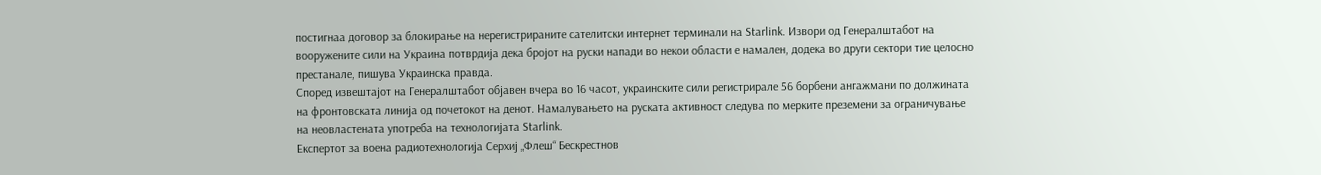постигнаа договор за блокирање на нерегистрираните сателитски интернет терминали на Starlink. Извори од Генералштабот на вооружените сили на Украина потврдија дека бројот на руски напади во некои области е намален, додека во други сектори тие целосно престанале, пишува Украинска правда.
Според извештајот на Генералштабот објавен вчера во 16 часот, украинските сили регистрирале 56 борбени ангажмани по должината на фронтовската линија од почетокот на денот. Намалувањето на руската активност следува по мерките преземени за ограничување на неовластената употреба на технологијата Starlink.
Експертот за воена радиотехнологија Серхиј „Флеш“ Бескрестнов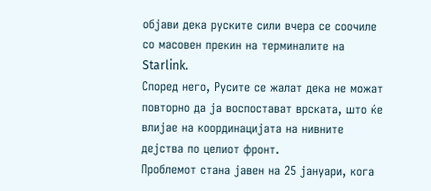објави дека руските сили вчера се соочиле со масовен прекин на терминалите на Starlink.
Според него, Русите се жалат дека не можат повторно да ја воспостават врската, што ќе влијае на координацијата на нивните дејства по целиот фронт.
Проблемот стана јавен на 25 јануари, кога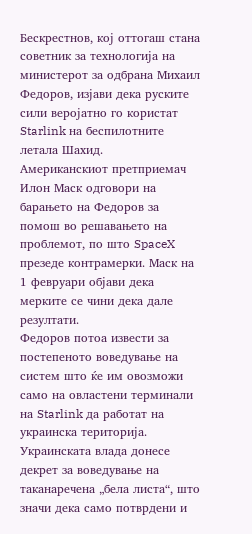Бескрестнов, кој оттогаш стана советник за технологија на министерот за одбрана Михаил Федоров, изјави дека руските сили веројатно го користат Starlink на беспилотните летала Шахид.
Американскиот претприемач Илон Маск одговори на барањето на Федоров за помош во решавањето на проблемот, по што SpaceX презеде контрамерки. Маск на 1 февруари објави дека мерките се чини дека дале резултати.
Федоров потоа извести за постепеното воведување на систем што ќе им овозможи само на овластени терминали на Starlink да работат на украинска територија.
Украинската влада донесе декрет за воведување на таканаречена „бела листа“, што значи дека само потврдени и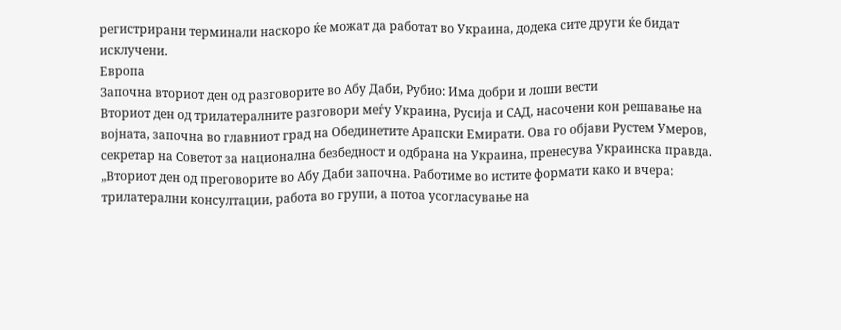регистрирани терминали наскоро ќе можат да работат во Украина, додека сите други ќе бидат исклучени.
Европа
Започна вториот ден од разговорите во Абу Даби, Рубио: Има добри и лоши вести
Вториот ден од трилатералните разговори меѓу Украина, Русија и САД, насочени кон решавање на војната, започна во главниот град на Обединетите Арапски Емирати. Ова го објави Рустем Умеров, секретар на Советот за национална безбедност и одбрана на Украина, пренесува Украинска правда.
„Вториот ден од преговорите во Абу Даби започна. Работиме во истите формати како и вчера: трилатерални консултации, работа во групи, а потоа усогласување на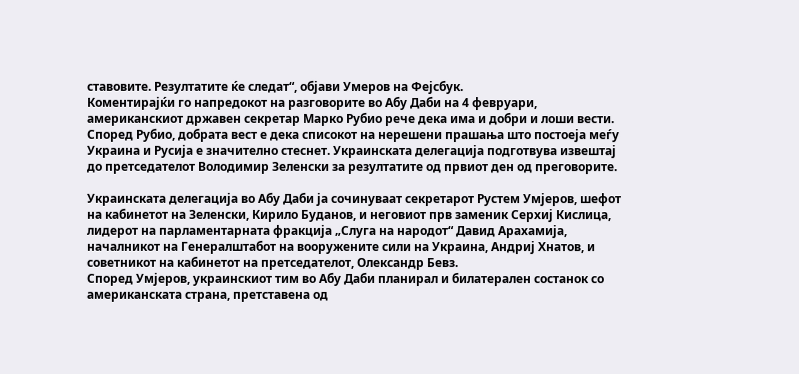ставовите. Резултатите ќе следат“, објави Умеров на Фејсбук.
Коментирајќи го напредокот на разговорите во Абу Даби на 4 февруари, американскиот државен секретар Марко Рубио рече дека има и добри и лоши вести. Според Рубио, добрата вест е дека списокот на нерешени прашања што постоеја меѓу Украина и Русија е значително стеснет. Украинската делегација подготвува извештај до претседателот Володимир Зеленски за резултатите од првиот ден од преговорите.

Украинската делегација во Абу Даби ја сочинуваат секретарот Рустем Умјеров, шефот на кабинетот на Зеленски, Кирило Буданов, и неговиот прв заменик Серхиј Кислица, лидерот на парламентарната фракција „Слуга на народот“ Давид Арахамија, началникот на Генералштабот на вооружените сили на Украина, Андриј Хнатов, и советникот на кабинетот на претседателот, Олександр Бевз.
Според Умјеров, украинскиот тим во Абу Даби планирал и билатерален состанок со американската страна, претставена од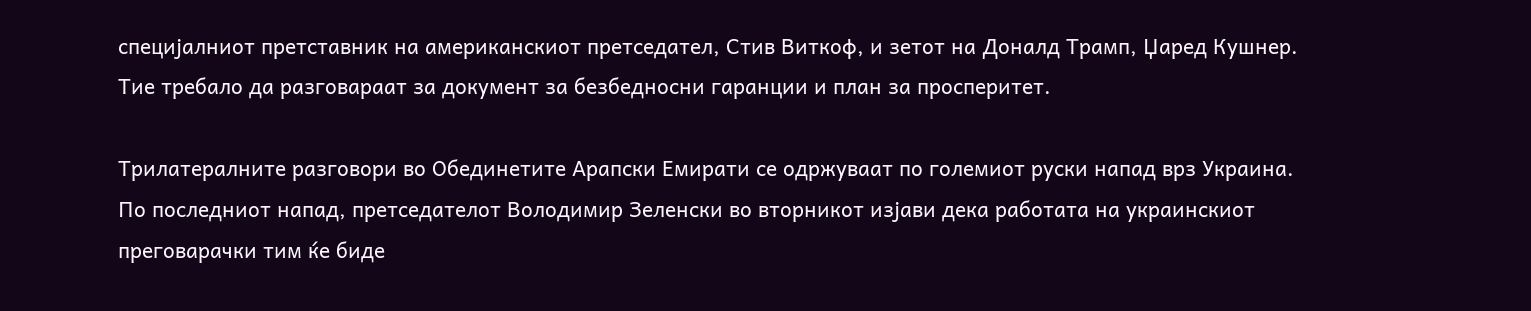специјалниот претставник на американскиот претседател, Стив Виткоф, и зетот на Доналд Трамп, Џаред Кушнер. Тие требало да разговараат за документ за безбедносни гаранции и план за просперитет.

Трилатералните разговори во Обединетите Арапски Емирати се одржуваат по големиот руски напад врз Украина. По последниот напад, претседателот Володимир Зеленски во вторникот изјави дека работата на украинскиот преговарачки тим ќе биде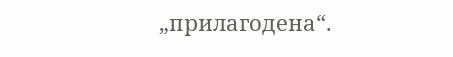„прилагодена“.